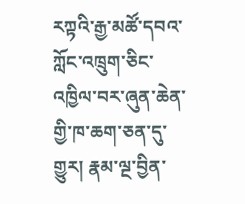རཀྟའི་རྒྱ་མཚོ་དབའ་ཀློང་འཁྲུག་ཅིང་འཁྱིལ་བར་ཞུན་ཆེན་གྱི་ཁ་ཆག་ཅན་དུ་གྱུར། རྣམ་ལྔ་བྱིན་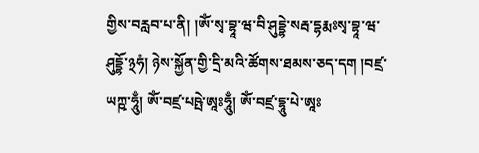གྱིས་བརླབ་པ་ནི། །ༀ་སྭ་བྷཱ་ཝ་བི་ཤུདྡྷེ་སརྦ་དྷརྨཿསྭ་བྷཱ་ཝ་ཤུདྡྷོ་྅ཧཾ། ཉེས་སྐྱོན་གྱི་དྲི་མའི་ཚོགས་ཐམས་ཅད་དག །བཛྲ་ཡཀྵ་ཧཱུྃ། ༀ་བཛྲ་པཥྤེ་ཨཱཿཧཱུྃ། ༀ་བཛྲ་དྷཱུ་པེ་ཨཱཿ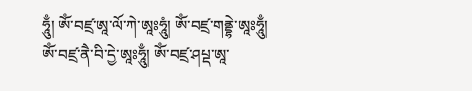ཧཱུྃ། ༀ་བཛྲ་ཨཱ་ལོ་ཀེ་ཨཱཿཧཱུཾ། ༀ་བཛྲ་གནྡྷེ་ཨཱཿཧཱུྃ། ༀ་བཛྲ་ནཻ་བི་དྱེ་ཨཱཿཧཱུྃ། ༀ་བཛྲ་ཤཔྡ་ཨཱ་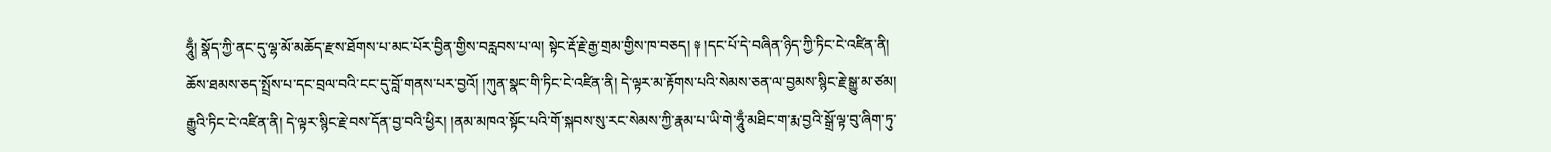ཧཱུྃ། སྣོད་ཀྱི་ནང་དུ་ལྷ་མོ་མཆོད་རྫས་ཐོགས་པ་མང་པོར་བྱིན་གྱིས་བརླབས་པ་ལ། སྟེང་རྡོ་རྗེ་རྒྱ་གྲམ་གྱིས་ཁ་བཅད། ༈ །དང་པོ་དེ་བཞིན་ཉིད་ཀྱི་ཏིང་ངེ་འཛིན་ནི། ཆོས་ཐམས་ཅད་སྤྲོས་པ་དང་བྲལ་བའི་ངང་དུ་བློ་གནས་པར་བྱའོ། །ཀུན་སྣང་གི་ཏིང་ངེ་འཛིན་ནི། དེ་ལྟར་མ་རྟོགས་པའི་སེམས་ཅན་ལ་བྱམས་སྙིང་རྗེ་སྒྱུ་མ་ཙམ། རྒྱུའི་ཏིང་ངེ་འཛིན་ནི། དེ་ལྟར་སྙིང་རྗེ་བས་དོན་བྱ་བའི་ཕྱིར། །ནམ་མཁའ་སྟོང་པའི་གོ་སྐབས་སུ་རང་སེམས་ཀྱི་རྣམ་པ་ཡི་གེ་ཧཱུྃ་མཐིང་ག་རྨ་བྱའི་སྒྲོ་ལྟ་བུ་ཞིག་ཏུ་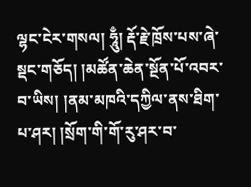ལྷང་ངེར་གསལ། ཧཱུྃ། རྡོ་རྗེ་ཁྲོས་པས་ཞེ་སྡང་གཅོད། །མཚོན་ཆེན་སྔོན་པོ་འབར་བ་ཡིས། །ནམ་མཁའི་དཀྱིལ་ནས་ཐིག་པ་ཤར། །སྲོག་གི་གོ་རུ་ཤར་བ་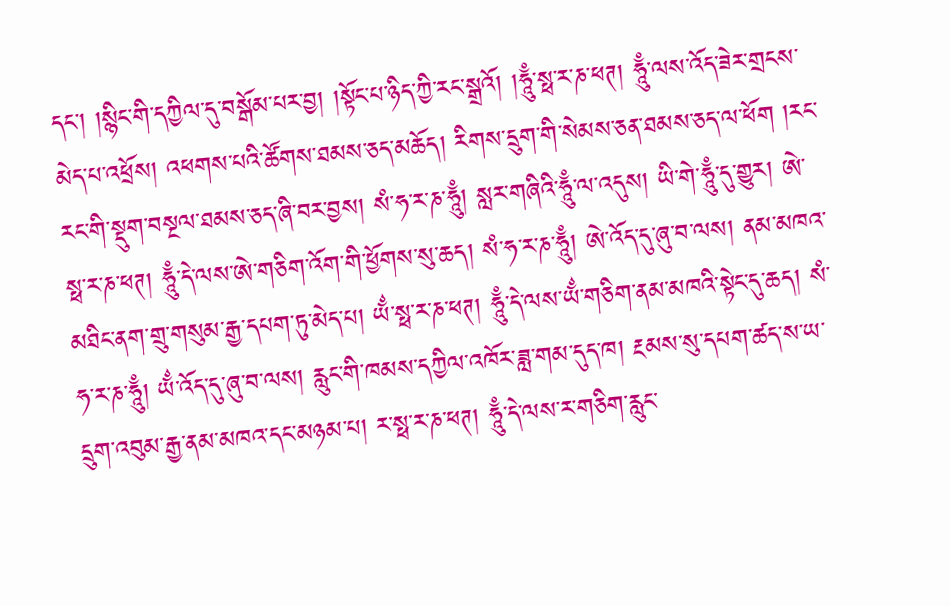དང་། །སྙིང་གི་དཀྱིལ་དུ་བསྒོམ་པར་བྱ། །སྟོང་པ་ཉིད་ཀྱི་རང་སྒྲའོ། །ཧཱུྃ་སྥ་ར་ཎ་ཕཊ། ཧཱུྃ་ལས་འོད་ཟེར་གྲངས་མེད་པ་འཕྲོས། འཕགས་པའི་ཚོགས་ཐམས་ཅད་མཆོད། རིགས་དྲུག་གི་སེམས་ཅན་ཐམས་ཅད་ལ་ཕོག །རང་རང་གི་སྡུག་བསྔལ་ཐམས་ཅད་ཞི་བར་བྱས། སཾ་ཧ་ར་ཎ་ཧཱུྃ། སླར་གཞིའི་ཧཱུྃ་ལ་འདུས། ཡི་གེ་ཧཱུྃ་དུ་གྱུར། ཨེ་སྥ་ར་ཎ་ཕཊ། ཧཱུྃ་དེ་ལས་ཨེ་གཅིག་འོག་གི་ཕྱོགས་སུ་ཆད། སཾ་ཧ་ར་ཎ་ཧཱུྃ། ཨེ་འོད་དུ་ཞུ་བ་ལས། ནམ་མཁའ་མཐིང་ནག་གྲུ་གསུམ་རྒྱ་དཔག་ཏུ་མེད་པ། ཡྂ་སྥ་ར་ཎ་ཕཊ། ཧཱུྃ་དེ་ལས་ཡྂ་གཅིག་ནམ་མཁའི་སྟེང་དུ་ཆད། སཾ་ཧ་ར་ཎ་ཧཱུྃ། ཡྂ་འོད་དུ་ཞུ་བ་ལས། རླུང་གི་ཁམས་དཀྱིལ་འཁོར་ཟླ་གམ་དུད་ཁ། རྔམས་སུ་དཔག་ཚད་ས་ཡ་དྲུག་འབུམ་རྒྱ་ནམ་མཁའ་དང་མཉམ་པ། ར་སྥ་ར་ཎ་ཕཊ། ཧཱུྃ་དེ་ལས་ར་གཅིག་རླུང་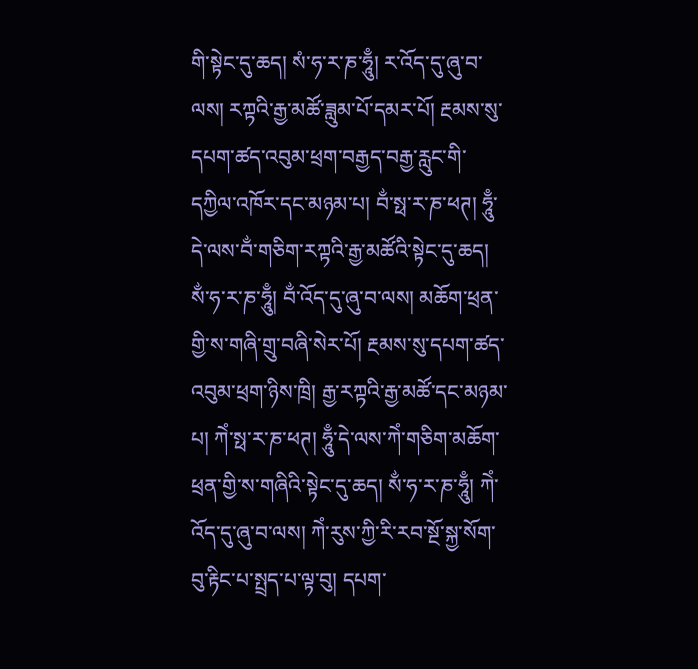གི་སྟེང་དུ་ཆད། སཾ་ཧ་ར་ཎ་ཧཱུྃ། ར་འོད་དུ་ཞུ་བ་ལས། རཀྟའི་རྒྱ་མཚོ་ཟླུམ་པོ་དམར་པོ། རྔམས་སུ་དཔག་ཚད་འབུམ་ཕྲག་བརྒྱད་བརྒྱ་རླུང་གི་དཀྱིལ་འཁོར་དང་མཉམ་པ། བྂ་སྥ་ར་ཎ་ཕཊ། ཧཱུྃ་དེ་ལས་བྂ་གཅིག་རཀྟའི་རྒྱ་མཚོའི་སྟེང་དུ་ཆད། སྂ་ཧ་ར་ཎ་ཧཱུྃ། བྂ་འོད་དུ་ཞུ་བ་ལས། མཆོག་ཕྲན་གྱི་ས་གཞི་གྲུ་བཞི་སེར་པོ། རྔམས་སུ་དཔག་ཚད་འབུམ་ཕྲག་ཉིས་ཁྲི། རྒྱ་རཀྟའི་རྒྱ་མཚོ་དང་མཉམ་པ། ཀེཾ་སྥ་ར་ཎ་ཕཊ། ཧཱུྃ་དེ་ལས་ཀེཾ་གཅིག་མཆོག་ཕྲན་གྱི་ས་གཞིའི་སྟེང་དུ་ཆད། སྂ་ཧ་ར་ཎ་ཧཱུྃ། ཀེཾ་འོད་དུ་ཞུ་བ་ལས། ཀེཾ་རུས་ཀྱི་རི་རབ་སྔོ་སྐྱ་སོག་བུ་རྟིང་པ་སྤྲད་པ་ལྟ་བུ། དཔག་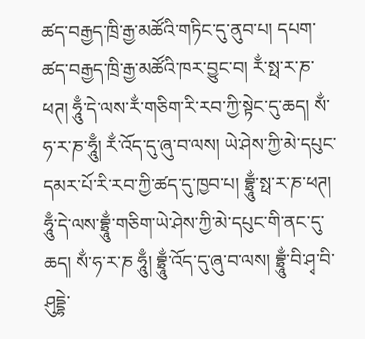ཚད་བརྒྱད་ཁྲི་རྒྱ་མཚོའི་གཏིང་དུ་ནུབ་པ། དཔག་ཚད་བརྒྱད་ཁྲི་རྒྱ་མཚོའི་ཁར་བྱུང་བ། རྂ་སྥ་ར་ཎ་ཕཊ། ཧཱུྃ་དེ་ལས་རྂ་གཅིག་རི་རབ་ཀྱི་སྟེང་དུ་ཆད། སྂ་ཧ་ར་ཎ་ཧཱུྃ། རྂ་འོད་དུ་ཞུ་བ་ལས། ཡེ་ཤེས་ཀྱི་མེ་དཔུང་དམར་པོ་རི་རབ་ཀྱི་ཚད་དུ་ཁྱབ་པ། བྷྲཱུྂ་སྥ་ར་ཎ་ཕཊ། ཧཱུྃ་དེ་ལས་བྷྲཱུྂ་གཅིག་ཡེ་ཤེས་ཀྱི་མེ་དཔུང་གི་ནང་དུ་ཆད། སྂ་ཧ་ར་ཎ ཧཱུྃ། བྷྲཱུྂ་འོད་དུ་ཞུ་བ་ལས། བྷྲཱུྂ་བི་ཤྭ་བི་ཤུདྡྷེ་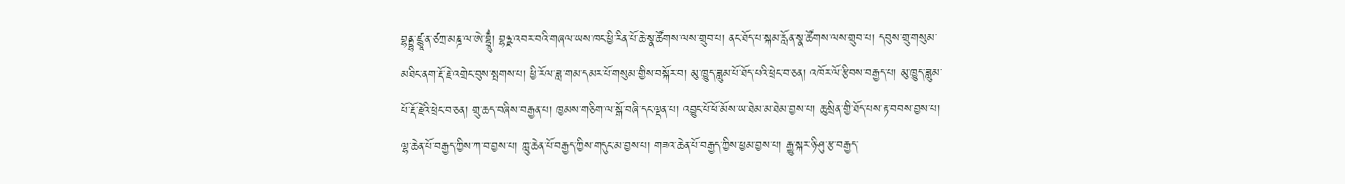བྷནྡྷ་ཛྙཱ་ན་ཙཀྲ་མཎྜ་ལ་ཨེ་བྷྲཱུྂ། བྷཉྫ་འབར་བའི་གཞལ་ཡས་ཁང་ཕྱི་རིན་པོ་ཆེ་སྣ་ཚོགས་ལས་གྲུབ་པ། ནང་ཐོད་པ་སྐམ་རློན་སྣ་ཚོགས་ལས་གྲུབ་པ། དབུས་གྲུ་གསུམ་མཐིང་ནག་རྡོ་རྗེ་འགྲེང་བུས་སྤགས་པ། ཕྱི་རོལ་ཟླ་གམ་དམར་པོ་གསུམ་གྱིས་བསྐོར་བ། མུ་ཁྱུད་ཟླུམ་པོ་ཐོད་པའི་ཕྲེང་བ་ཅན། འཁོར་ལོ་རྩིབས་བརྒྱད་པ། མུ་ཁྱུད་ཟླུམ་པོ་རྡོ་རྗེའི་ཕྲེང་བ་ཅན། གྲུ་ཆད་བཞིས་བརྒྱན་པ། ཁྱམས་གཅིག་ལ་སྒོ་བཞི་དང་ལྡན་པ། འབྱུང་པོ་ཕོ་མོས་ཡ་ཐེམ་མ་ཐེམ་བྱས་པ། ཆུ་སྲིན་གྱི་ཐོད་པས་རྟ་བབས་བྱས་པ། ལྷ་ཆེན་པོ་བརྒྱད་ཀྱིས་ཀ་བ་བྱས་པ། ཀླུ་ཆེན་པོ་བརྒྱད་ཀྱིས་གདུང་མ་བྱས་པ། གཟའ་ཆེན་པོ་བརྒྱད་ཀྱིས་ཕྱམ་བྱས་པ། རྒྱུ་སྐར་ཉི་ཤུ་རྩ་བརྒྱད་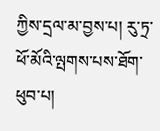ཀྱིས་དྲལ་མ་བྱས་པ། རུ་ཏྲ་ཕོ་མོའི་ལྤགས་པས་ཐོག་ཕུབ་པ།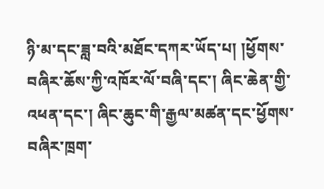ཉི་མ་དང་ཟླ་བའི་མཐོང་དཀར་ཡོད་པ། །ཕྱོགས་བཞིར་ཆོས་ཀྱི་འཁོར་ལོ་བཞི་དང་། ཞིང་ཆེན་གྱི་འཕན་དང་། ཞིང་ཆུང་གི་རྒྱལ་མཚན་དང་ཕྱོགས་བཞིར་ཁྲག་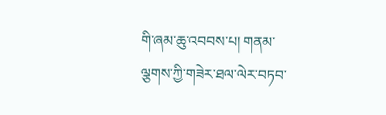གི་ཞམ་ཆུ་འབབས་པ། གནམ་ལྕགས་ཀྱི་གཟེར་ཐལ་ལེར་བཏབ་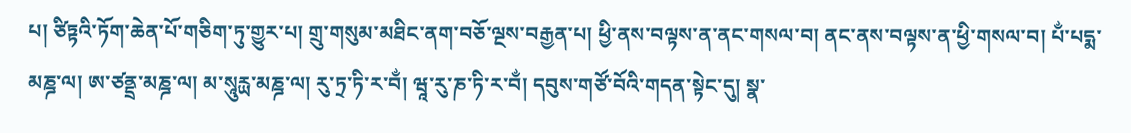པ། ཙིཏྟའི་ཏོག་ཆེན་པོ་གཅིག་ཏུ་གྱུར་པ། གྲུ་གསུམ་མཐིང་ནག་བཅོ་ལྔས་བརྒྱན་པ། ཕྱི་ནས་བལྟས་ན་ནང་གསལ་བ། ནང་ནས་བལྟས་ན་ཕྱི་གསལ་བ། པྂ་པདྨ་མཎྜ་ལ། ཨ་ཙནྡྲ་མཎྜ་ལ། མ་སཱུརྻ་མཎྜ་ལ། རུ་ཏྲ་ཏི་ར་བྂ། ཝཱ་རུ་ཎ་ཏི་ར་བྂ། དབུས་གཙོ་བོའི་གདན་སྟེང་དུ། སྣ་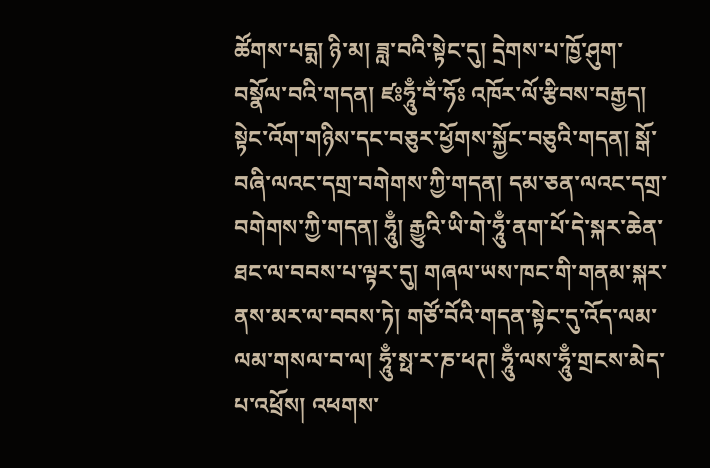ཚོགས་པདྨ། ཉི་མ། ཟླ་བའི་སྟེང་དུ། དྲེགས་པ་ཁྱོ་ཤུག་བསྣོལ་བའི་གདན། ཛཿཧཱུྃ་བྂ་ཧོཿ འཁོར་ལོ་རྩིབས་བརྒྱད། སྟེང་འོག་གཉིས་དང་བཅུར་ཕྱོགས་སྐྱོང་བཅུའི་གདན། སྒོ་བཞི་ལའང་དགྲ་བགེགས་ཀྱི་གདན། དམ་ཅན་ལའང་དགྲ་བགེགས་ཀྱི་གདན། ཧཱུྃ། རྒྱུའི་ཡི་གེ་ཧཱུྃ་ནག་པོ་དེ་སྐར་ཆེན་ཐང་ལ་བབས་པ་ལྟར་དུ། གཞལ་ཡས་ཁང་གི་གནམ་སྐར་ནས་མར་ལ་བབས་ཏེ། གཙོ་བོའི་གདན་སྟེང་དུ་འོད་ལམ་ལམ་གསལ་བ་ལ། ཧཱུྃ་སྥ་ར་ཎ་ཕཊ། ཧཱུྃ་ལས་ཧཱུྃ་གྲངས་མེད་པ་འཕྲོས། འཕགས་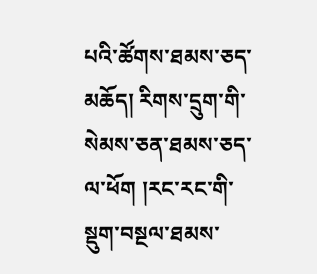པའི་ཚོགས་ཐམས་ཅད་མཆོད། རིགས་དྲུག་གི་སེམས་ཅན་ཐམས་ཅད་ལ་ཕོག །རང་རང་གི་སྡུག་བསྔལ་ཐམས་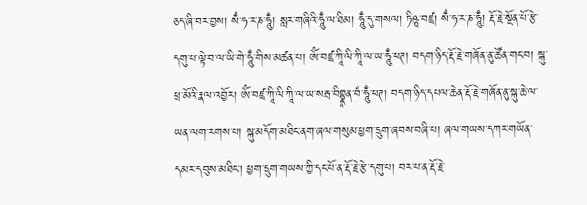ཅད་ཞི་བར་བྱས། སྂ་ཧ་ར་ཎ་ཧཱུྃ། སླར་གཞིའི་ཧཱུྃ་ལ་ཐིམ། ཧཱུྃ་དུ་གསལ། ཏིཥྛ་བཛྲ། སྂ་ཧ་ར་ཎ་ཧཱུྃ། རྡོ་རྗེ་སྔོན་པོ་རྩེ་དགུ་པ་ལྟེ་བ་ལ་ཡི་གེ་ཧཱུྃ་གིས་མཚན་པ། ༀ་བཛྲ་ཀཱི་ལི་ཀཱི་ལ་ཡ་ཧཱུྃ་ཕཊ། བདག་ཉིད་རྡོ་རྗེ་གཞོན་ནུ་ཚོན་གང་བ། སྐུ་ཕྲ་མོའི་རྣལ་འབྱོར། ༀ་བཛྲ་ཀཱི་ལི་ཀཱི་ལ་ཡ་སརྦ་བིགྷྣཱན་བཾ་ཧཱུྃ་ཕཊ། བདག་ཉིད་དཔལ་ཆེན་རྡོ་རྗེ་གཞོན་ནུ་སྐུ་ཆེ་ལ་ཡན་ལག་རགས་པ། སྐུ་མདོག་མཐིང་ནག་ཞལ་གསུམ་ཕྱག་དྲུག་ཞབས་བཞི་པ། ཞལ་གཡས་དཀར་གཡོན་དམར་དབུས་མཐིང་། ཕྱག་དྲུག་གཡས་ཀྱི་དང་པོ་ན་རྡོ་རྗེ་རྩེ་དགུ་པ། བར་པ་ན་རྡོ་རྗེ་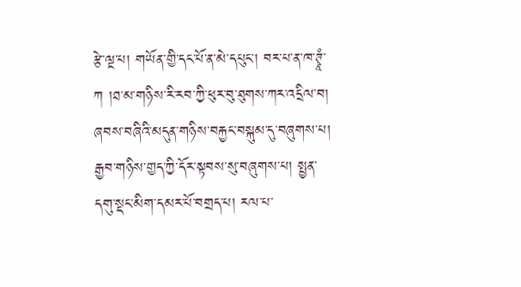རྩེ་ལྔ་པ། གཡོན་གྱི་དང་པོ་ན་མེ་དཔུང་། བར་པ་ན་ཁ་ཊྭཱཾ་ཀ །ཐ་མ་གཉིས་རི་རབ་ཀྱི་ཕུར་བུ་ཐུགས་ཀར་འདྲིལ་བ། ཞབས་བཞིའི་མདུན་གཉིས་བརྐྱང་བསྐུམ་དུ་བཞུགས་པ། རྒྱབ་གཉིས་གྱད་ཀྱི་དོར་སྟབས་སུ་བཞུགས་པ། སྤྱན་དགུ་སྡང་མིག་དམར་པོ་བགྲད་པ། རལ་པ་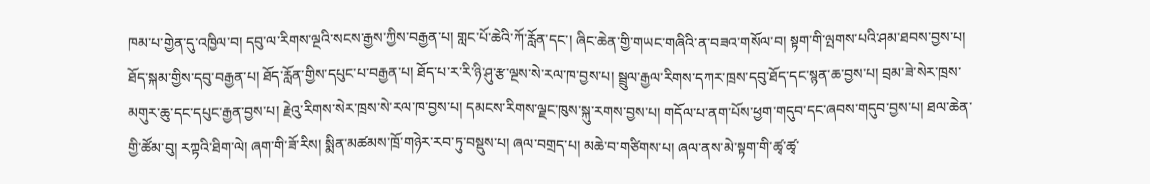ཁམ་པ་གྱེན་དུ་འཁྱིལ་བ། དབུ་ལ་རིགས་ལྔའི་སངས་རྒྱས་ཀྱིས་བརྒྱན་པ། གླང་པོ་ཆེའི་ཀོ་རློན་དང་། ཞིང་ཆེན་གྱི་གཡང་གཞིའི་ན་བཟའ་གསོལ་བ། སྟག་གི་ལྤགས་པའི་ཤམ་ཐབས་བྱས་པ། ཐོད་སྐམ་གྱིས་དབུ་བརྒྱན་པ། ཐོད་རློན་གྱིས་དཔུང་པ་བརྒྱན་པ། ཐོད་པ་ར་རི་ཉི་ཤུ་རྩ་ལྔས་སེ་རལ་ཁ་བྱས་པ། སྦྲུལ་རྒྱལ་རིགས་དཀར་ཁྲས་དབུ་ཐོད་དང་སྙན་ཆ་བྱས་པ། བྲམ་ཟེ་སེར་ཁྲས་མགུར་ཆུ་དང་དཔུང་རྒྱན་བྱས་པ། རྗེའུ་རིགས་སེར་ཁྲས་སེ་རལ་ཁ་བྱས་པ། དམངས་རིགས་ལྗང་ཁུས་སྐུ་རགས་བྱས་པ། གདོལ་པ་ནག་པོས་ཕྱག་གདུབ་དང་ཞབས་གདུབ་བྱས་པ། ཐལ་ཆེན་གྱི་ཚོམ་བུ། རཀྟའི་ཐིག་ལེ། ཞག་གི་ཟོ་རིས། སྨིན་མཚམས་ཁྲོ་གཉེར་རབ་ཏུ་བསྡུས་པ། ཞལ་བགྲད་པ། མཆེ་བ་གཙིགས་པ། ཞལ་ནས་མེ་སྟག་གི་ཚྭ་ཚྭ་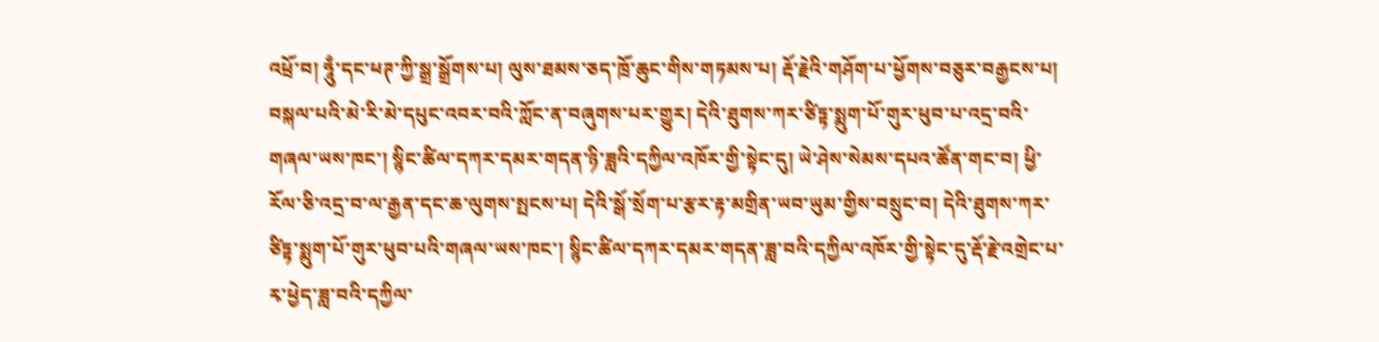འཕྲོ་བ། ཧཱུྃ་དང་ཕཊ་ཀྱི་སྒྲ་སྒྲོགས་པ། ལུས་ཐམས་ཅད་ཁྲོ་ཆུང་གིས་གཏམས་པ། རྡོ་རྗེའི་གཤོག་པ་ཕྱོགས་བཅུར་བརྒྱངས་པ། བསྐལ་པའི་མེ་རི་མེ་དཔུང་འབར་བའི་ཀློང་ན་བཞུགས་པར་གྱུར། དེའི་ཐུགས་ཀར་ཙིཏྟ་སྨུག་པོ་གུར་ཕུབ་པ་འདྲ་བའི་གཞལ་ཡས་ཁང་། སྙིང་ཚིལ་དཀར་དམར་གདན་ཉི་ཟླའི་དཀྱིལ་འཁོར་གྱི་སྟེང་དུ། ཡེ་ཤེས་སེམས་དཔའ་ཚོན་གང་བ། ཕྱི་རོལ་ཅི་འདྲ་བ་ལ་རྒྱན་དང་ཆ་ལུགས་སྤངས་པ། དེའི་སྒོ་སྲོག་པ་རྩར་རྟ་མགྲིན་ཡབ་ཡུམ་གྱིས་བསྲུང་བ། དེའི་ཐུགས་ཀར་ཙིཏྟ་སྨུག་པོ་གུར་ཕུབ་པའི་གཞལ་ཡས་ཁང་། སྙིང་ཚིལ་དཀར་དམར་གདན་ཟླ་བའི་དཀྱིལ་འཁོར་གྱི་སྟེང་དུ་རྡོ་རྗེ་འགྲེང་པ་རྭ་ཕྱེད་ཟླ་བའི་དཀྱིལ་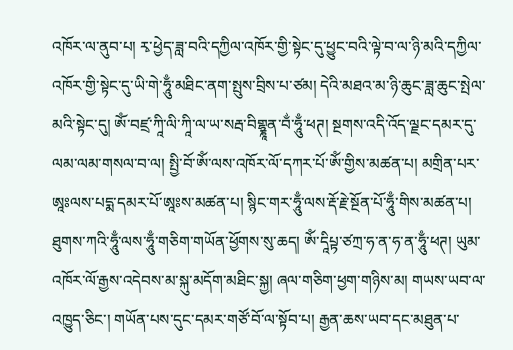འཁོར་ལ་ནུབ་པ། རྭ་ཕྱེད་ཟླ་བའི་དཀྱིལ་འཁོར་གྱི་སྟེང་དུ་ཕྱུང་བའི་ལྟེ་བ་ལ་ཉི་མའི་དཀྱིལ་འཁོར་གྱི་སྟེང་དུ་ཡི་གེ་ཧཱུྃ་མཐིང་ནག་སྤུས་བྲིས་པ་ཙམ། དེའི་མཐའ་མ་ཉི་ཆུང་ཟླ་ཆུང་སྤེལ་མའི་སྟེང་དུ། ༀ་བཛྲ་ཀཱི་ལི་ཀཱི་ལ་ཡ་སརྦ་བིགྷྣཱན་བྂ་ཧཱུྃ་ཕཊ། སྔགས་འདི་འོད་ལྗང་དམར་དུ་ལམ་ལམ་གསལ་བ་ལ། སྤྱི་བོ་ༀ་ལས་འཁོར་ལོ་དཀར་པོ་ༀ་གྱིས་མཚན་པ། མགྲིན་པར་ཨཱཿལས་པདྨ་དམར་པོ་ཨཱཿས་མཚན་པ། སྙིང་གར་ཧཱུྃ་ལས་རྡོ་རྗེ་སྔོན་པོ་ཧཱུྃ་གིས་མཚན་པ། ཐུགས་ཀའི་ཧཱུྃ་ལས་ཧཱུྃ་གཅིག་གཡོན་ཕྱོགས་སུ་ཆད། ༀ་དཱིཔྟ་ཙཀྲ་ཧ་ན་ཧ་ན་ཧཱུྃ་ཕཊ། ཡུམ་འཁོར་ལོ་རྒྱས་འདེབས་མ་སྐུ་མདོག་མཐིང་སྐྱ། ཞལ་གཅིག་ཕྱག་གཉིས་མ། གཡས་ཡབ་ལ་འཁྱུད་ཅིང་། གཡོན་པས་དུང་དམར་གཙོ་བོ་ལ་སྟོབ་པ། རྒྱན་ཆས་ཡབ་དང་མཐུན་པ་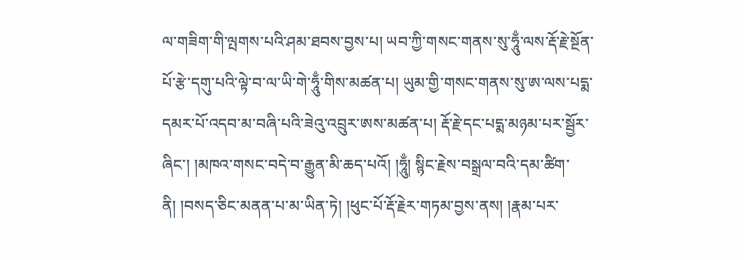ལ་གཟིག་གི་ལྤགས་པའི་ཤམ་ཐབས་བྱས་པ། ཡབ་ཀྱི་གསང་གནས་སུ་ཧཱུྃ་ལས་རྡོ་རྗེ་སྔོན་པོ་རྩེ་དགུ་པའི་ལྟེ་བ་ལ་ཡི་གེ་ཧཱུྃ་གིས་མཚན་པ། ཡུམ་གྱི་གསང་གནས་སུ་ཨ་ལས་པདྨ་དམར་པོ་འདབ་མ་བཞི་པའི་ཟེའུ་འབྲུར་ཨས་མཚན་པ། རྡོ་རྗེ་དང་པདྨ་མཉམ་པར་སྦྱོར་ཞིང་། །མཁའ་གསང་བདེ་བ་རྒྱུན་མི་ཆད་པའོ། །ཧཱུྃ། སྙིང་རྗེས་བསྒྲལ་བའི་དམ་ཚིག་ནི། །བསད་ཅིང་མནན་པ་མ་ཡིན་ཏེ། །ཕུང་པོ་རྡོ་རྗེར་གཏམ་བྱས་ནས། །རྣམ་པར་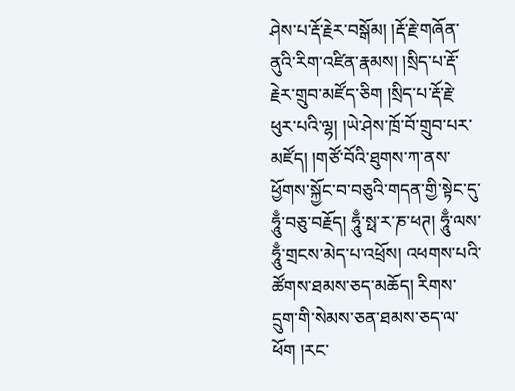ཤེས་པ་རྡོ་རྗེར་བསྒོམ། །རྡོ་རྗེ་གཞོན་ནུའི་རིག་འཛིན་རྣམས། །སྲིད་པ་རྡོ་རྗེར་གྲུབ་མཛོད་ཅིག །སྲིད་པ་རྡོ་རྗེ་ཕུར་པའི་ལྷ། །ཡེ་ཤེས་ཁྲོ་བོ་གྲུབ་པར་མཛོད། །གཙོ་བོའི་ཐུགས་ཀ་ནས་ཕྱོགས་སྐྱོང་བ་བཅུའི་གདན་གྱི་སྟེང་དུ་ཧཱུྃ་བཅུ་བརྗོད། ཧཱུྃ་སྥ་ར་ཎ་ཕཊ། ཧཱུྃ་ལས་ཧཱུྃ་གྲངས་མེད་པ་འཕྲོས། འཕགས་པའི་ཚོགས་ཐམས་ཅད་མཆོད། རིགས་དྲུག་གི་སེམས་ཅན་ཐམས་ཅད་ལ་ཕོག །རང་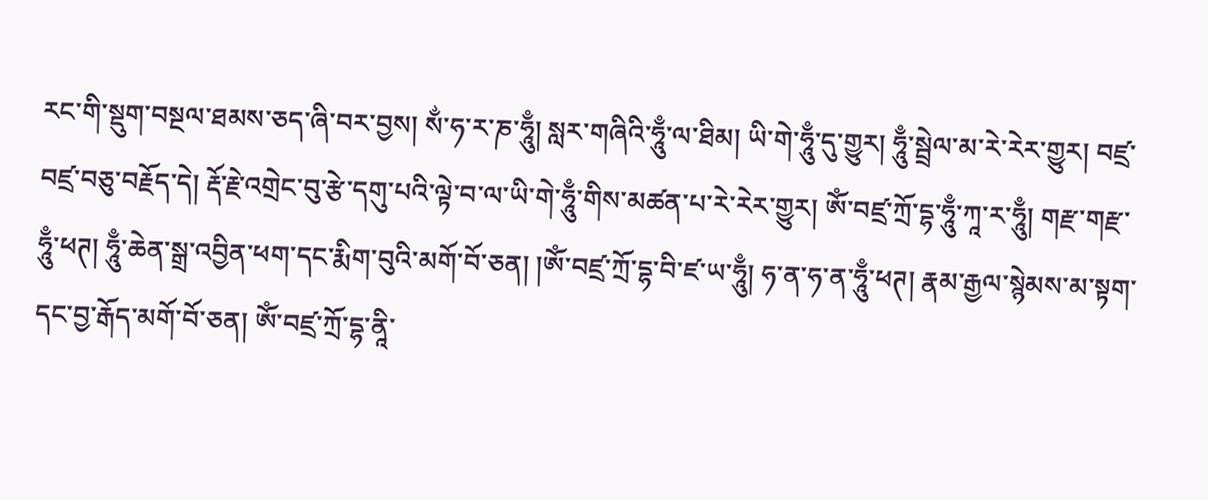རང་གི་སྡུག་བསྔལ་ཐམས་ཅད་ཞི་བར་བྱས། སྂ་ཧ་ར་ཎ་ཧཱུྃ། སླར་གཞིའི་ཧཱུྃ་ལ་ཐིམ། ཡི་གེ་ཧཱུྃ་དུ་གྱུར། ཧཱུྃ་སྦྲེལ་མ་རེ་རེར་གྱུར། བཛྲ་བཛྲ་བཅུ་བརྗོད་དེ། རྡོ་རྗེ་འགྲེང་བུ་རྩེ་དགུ་པའི་ལྟེ་བ་ལ་ཡི་གེ་ཧཱུྃ་གིས་མཚན་པ་རེ་རེར་གྱུར། ༀ་བཛྲ་ཀྲོ་དྷ་ཧཱུྃ་ཀཱ་ར་ཧཱུྃ། གརྫ་གརྫ་ཧཱུྃ་ཕཊ། ཧཱུྃ་ཆེན་སྒྲ་འབྱིན་ཕག་དང་རྨིག་བུའི་མགོ་བོ་ཅན། །ༀ་བཛྲ་ཀྲོ་དྷ་བི་ཛ་ཡ་ཧཱུྃ། ཧ་ན་ཧ་ན་ཧཱུྃ་ཕཊ། རྣམ་རྒྱལ་སྙེམས་མ་སྟག་དང་བྱ་རྒོད་མགོ་བོ་ཅན། ༀ་བཛྲ་ཀྲོ་དྷ་ནཱི་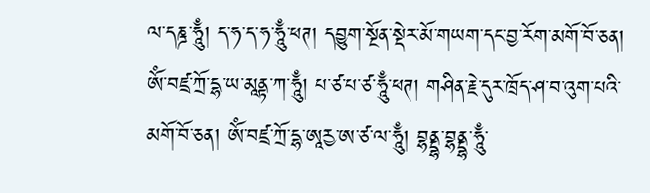ལ་དཎྜ་ཧཱུྃ། ད་ཧ་ད་ཧ་ཧཱུྃ་ཕཊ། དབྱུག་སྔོན་སྡེར་མོ་གཡག་དང་བྱ་རོག་མགོ་བོ་ཅན། ༀ་བཛྲ་ཀྲོ་དྷ་ཡ་མཱནྟ་ཀ་ཧཱུྃ། པ་ཙ་པ་ཙ་ཧཱུྃ་ཕཊ། གཤིན་རྗེ་དུར་ཁྲོད་ཤ་བ་འུག་པའི་མགོ་བོ་ཅན། ༀ་བཛྲ་ཀྲོ་དྷ་ཨཱརྱ་ཨ་ཙ་ལ་ཧཱུྃ། བྷནྡྷ་བྷནྡྷ་ཧཱུྃ་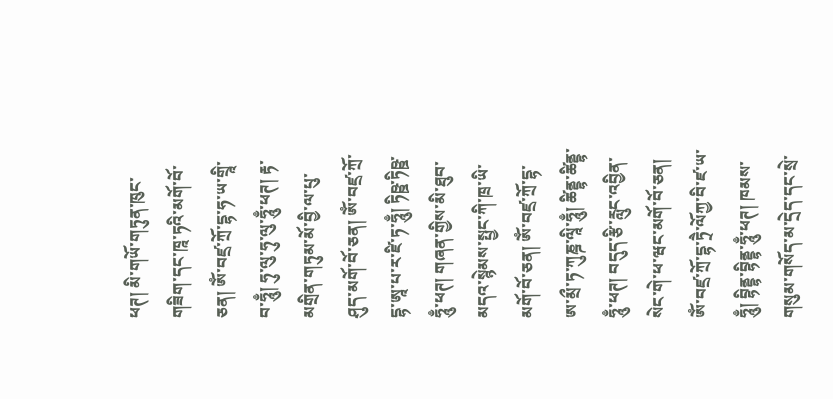ཕཊ། མི་གཡོ་གཏུན་ཁུང་གཟིག་དང་ཁཱ་ཏའི་མགོ་བོ་ཅན། ༀ་བཛྲ་ཀྲོ་དྷ་ཧ་ཡ་གྲཱི་བ་ཧཱུྃ། ཧུ་ལུ་ཧུ་ལུ་ཧཱུྃ་ཕཊ། རྟ་མགྲིན་གཏུམ་མོ་བྱི་ལ་པུ་ཤུད་མགོ་བོ་ཅན། ༀ་བཛྲ་ཀྲོ་དྷ་ཨཱ་པ་ར་ཛི་ཏ་ཧཱུྃ། ཏིཥྛ་ཏིཥྛ་ཧཱུྃ་ཕཊ། གཞན་གྱིས་མི་ཐུབ་མདའ་སྙེམས་སྤྱང་ཀི་ཁྲ་ཡི་མགོ་བོ་ཅན། ༀ་བཛྲ་ཀྲོ་དྷ་ཨ་མྲྀ་ཏ་ཀུཎྜ་ལཱི་ཧཱུྃ། ཚིནྡྷ་ཚིནྡྷ་ཧཱུྃ་ཕཊ། བདུད་རྩི་རླུང་འབྱིན་སེང་གེ་ཕ་ཝང་མགོ་བོ་ཅན། ༀ་བཛྲ་ཀྲོ་དྷ་ཏྲཻ་ལོཀྱ་བི་ཛ་ཡ་ཧཱུྃ། བྷིནྡྷ་བྷིནྡྷ་ཧཱུྃ་ཕཊ། ཁམས་གསུམ་གསོད་མ་དྲེད་དང་སྲེ་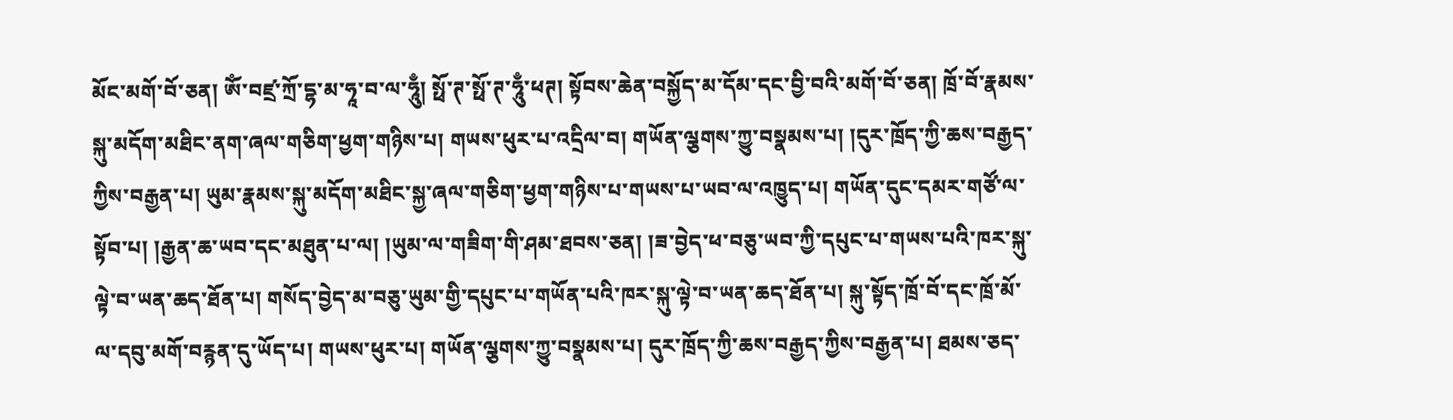མོང་མགོ་བོ་ཅན། ༀ་བཛྲ་ཀྲོ་དྷ་མ་ཧཱ་བ་ལ་ཧཱུྃ། སྥོ་ཊ་སྥོ་ཊ་ཧཱུྃ་ཕཊ། སྟོབས་ཆེན་བསྐྱོད་མ་དོམ་དང་བྱི་བའི་མགོ་བོ་ཅན། ཁྲོ་བོ་རྣམས་སྐུ་མདོག་མཐིང་ནག་ཞལ་གཅིག་ཕྱག་གཉིས་པ། གཡས་ཕུར་པ་འདྲིལ་བ། གཡོན་ལྕགས་ཀྱུ་བསྣམས་པ། །དུར་ཁྲོད་ཀྱི་ཆས་བརྒྱད་ཀྱིས་བརྒྱན་པ། ཡུམ་རྣམས་སྐུ་མདོག་མཐིང་སྐྱ་ཞལ་གཅིག་ཕྱག་གཉིས་པ་གཡས་པ་ཡབ་ལ་འཁྱུད་པ། གཡོན་དུང་དམར་གཙོ་ལ་སྟོབ་པ། །རྒྱན་ཆ་ཡབ་དང་མཐུན་པ་ལ། །ཡུམ་ལ་གཟིག་གི་ཤམ་ཐབས་ཅན། །ཟ་བྱེད་ཕ་བཅུ་ཡབ་ཀྱི་དཔུང་པ་གཡས་པའི་ཁར་སྐུ་ལྟེ་བ་ཡན་ཆད་ཐོན་པ། གསོད་བྱེད་མ་བཅུ་ཡུམ་གྱི་དཔུང་པ་གཡོན་པའི་ཁར་སྐུ་ལྟེ་བ་ཡན་ཆད་ཐོན་པ། སྐུ་སྟོད་ཁྲོ་བོ་དང་ཁྲོ་མོ་ལ་དབུ་མགོ་བརྙན་དུ་ཡོད་པ། གཡས་ཕུར་པ། གཡོན་ལྕགས་ཀྱུ་བསྣམས་པ། དུར་ཁྲོད་ཀྱི་ཆས་བརྒྱད་ཀྱིས་བརྒྱན་པ། ཐམས་ཅད་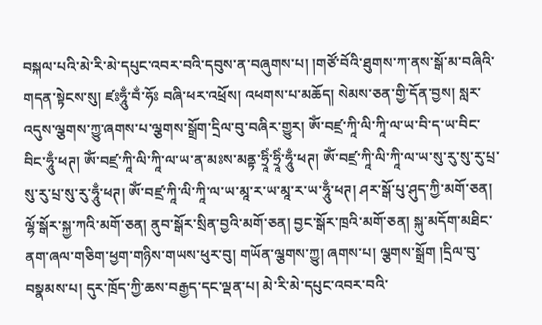བསྐལ་པའི་མེ་རི་མེ་དཔུང་འབར་བའི་དབུས་ན་བཞུགས་པ། །གཙོ་བོའི་ཐུགས་ཀ་ནས་སྒོ་མ་བཞིའི་གདན་སྟེངས་སུ། ཛཿཧཱུྃ་བྂ་ཧོཿ བཞི་ཕར་འཕྲོས། འཕགས་པ་མཆོད། སེམས་ཅན་གྱི་དོན་བྱས། སླར་འདུས་ལྕགས་ཀྱུ་ཞགས་པ་ལྕགས་སྒྲོག་དྲིལ་བུ་བཞིར་གྱུར། ༀ་བཛྲ་ཀཱི་ལི་ཀཱི་ལ་ཡ་བི་ད་ཡ་བིང་བིང་ཧཱུྃ་ཕཊ། ༀ་བཛྲ་ཀཱི་ལི་ཀཱི་ལ་ཡ་ན་མཿས་མནྟ་ཧྲཱིཾ་ཧྲཱིཾ་ཧཱུྃ་ཕཊ། ༀ་བཛྲ་ཀཱི་ལི་ཀཱི་ལ་ཡ་སུ་རུ་སུ་རུ་པྲ་སུ་རུ་པྲ་སུ་རུ་ཧཱུྃ་ཕཊ། ༀ་བཛྲ་ཀཱི་ལི་ཀཱི་ལ་ཡ་མཱ་ར་ཡ་མཱ་ར་ཡ་ཧཱུྃ་ཕཊ། ཤར་སྒོ་པུ་ཤུད་ཀྱི་མགོ་ཅན། ལྷོ་སྒོར་སྐྱ་ཀའི་མགོ་ཅན། ནུབ་སྒོར་སྲིན་བྱའི་མགོ་ཅན། བྱང་སྒོར་ཁྲའི་མགོ་ཅན། སྐུ་མདོག་མཐིང་ནག་ཞལ་གཅིག་ཕྱག་གཉིས་གཡས་ཕུར་བུ། གཡོན་ལྕགས་ཀྱུ། ཞགས་པ། ལྕགས་སྒྲོག །དྲིལ་བུ་བསྣམས་པ། དུར་ཁྲོད་ཀྱི་ཆས་བརྒྱད་དང་ལྡན་པ། མེ་རི་མེ་དཔུང་འབར་བའི་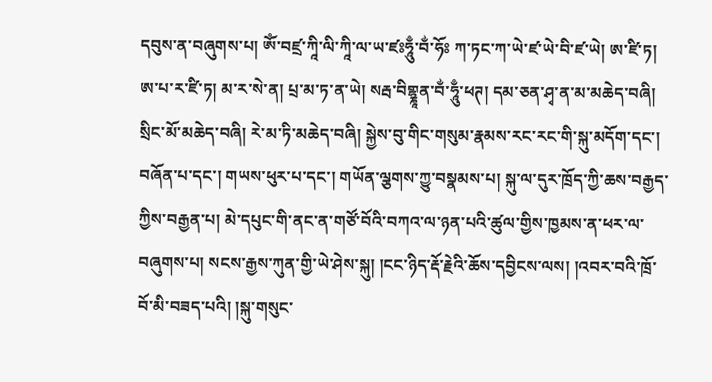དབུས་ན་བཞུགས་པ། ༀ་བཛྲ་ཀཱི་ལི་ཀཱི་ལ་ཡ་ཛཿཧཱུྃ་བྂ་ཧོཿ ཀ་ཏང་ཀ་ཡེ་ཛ་ཡེ་བི་ཛ་ཡེ། ཨ་ཛི་ཏ། ཨ་པ་ར་ཛི་ཏ། མ་ར་སེ་ན། པྲ་མ་ཏ་ན་ཡེ། སརྦ་བིགྷྣཱན་བྂ་ཧཱུྃ་ཕཊ། དམ་ཅན་ཤྭ་ན་མ་མཆེད་བཞི། སྲིང་མོ་མཆེད་བཞི། རེ་མ་ཏི་མཆེད་བཞི། སྐྱེས་བུ་གིང་གསུམ་རྣམས་རང་རང་གི་སྐུ་མདོག་དང་། བཞོན་པ་དང་། གཡས་ཕུར་པ་དང་། གཡོན་ལྕགས་ཀྱུ་བསྣམས་པ། སྐུ་ལ་དུར་ཁྲོད་ཀྱི་ཆས་བརྒྱད་ཀྱིས་བརྒྱན་པ། མེ་དཔུང་གི་ནང་ན་གཙོ་བོའི་བཀའ་ལ་ཉན་པའི་ཚུལ་གྱིས་ཁྱམས་ན་ཕར་ལ་བཞུགས་པ། སངས་རྒྱས་ཀུན་གྱི་ཡེ་ཤེས་སྐུ། །ངང་ཉིད་རྡོ་རྗེའི་ཆོས་དབྱིངས་ལས། །འབར་བའི་ཁྲོ་བོ་མི་བཟད་པའི། །སྐུ་གསུང་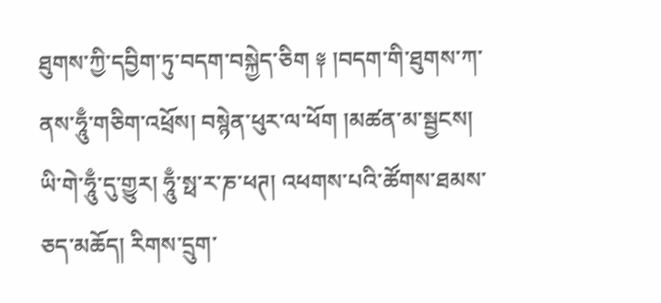ཐུགས་ཀྱི་དབྱིག་ཏུ་བདག་བསྐྱེད་ཅིག ༈ །བདག་གི་ཐུགས་ཀ་ནས་ཧཱུྃ་གཅིག་འཕྲོས། བསྙེན་ཕུར་ལ་ཕོག །མཚན་མ་སྦྱངས། ཡི་གེ་ཧཱུྃ་དུ་གྱུར། ཧཱུྃ་སྥ་ར་ཎ་ཕཊ། འཕགས་པའི་ཚོགས་ཐམས་ཅད་མཆོད། རིགས་དྲུག་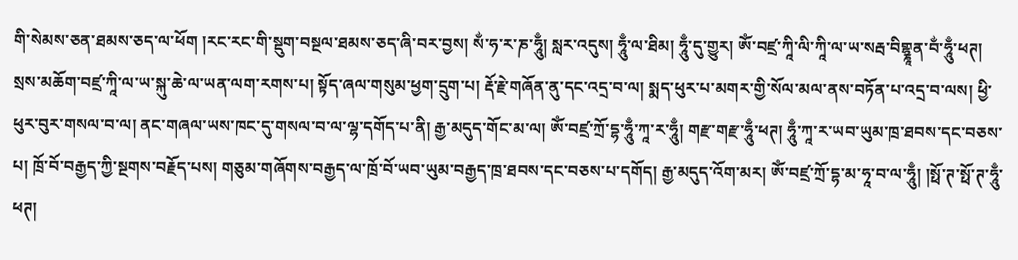གི་སེམས་ཅན་ཐམས་ཅད་ལ་ཕོག །རང་རང་གི་སྡུག་བསྔལ་ཐམས་ཅད་ཞི་བར་བྱས། སྂ་ཧ་ར་ཎ་ཧཱུྃ། སླར་འདུས། ཧཱུྃ་ལ་ཐིམ། ཧཱུྃ་དུ་གྱུར། ༀ་བཛྲ་ཀཱི་ལི་ཀཱི་ལ་ཡ་སརྦ་བིགྷྣཱན་བྂ་ཧཱུྃ་ཕཊ། སྲས་མཆོག་བཛྲ་ཀཱི་ལ་ཡ་སྐུ་ཆེ་ལ་ཡན་ལག་རགས་པ། སྟོད་ཞལ་གསུམ་ཕྱག་དྲུག་པ། རྡོ་རྗེ་གཞོན་ནུ་དང་འདྲ་བ་ལ། སྨད་ཕུར་པ་མགར་གྱི་སོལ་མལ་ནས་བཏོན་པ་འདྲ་བ་ལས། ཕྱི་ཕུར་བུར་གསལ་བ་ལ། ནང་གཞལ་ཡས་ཁང་དུ་གསལ་བ་ལ་ལྷ་དགོད་པ་ནི། རྒྱ་མདུད་གོང་མ་ལ། ༀ་བཛྲ་ཀྲོ་དྷ་ཧཱུྃ་ཀཱ་ར་ཧཱུྃ། གརྫ་གརྫ་ཧཱུྃ་ཕཊ། ཧཱུྃ་ཀཱ་ར་ཡབ་ཡུམ་ཁྲ་ཐབས་དང་བཅས་པ། ཁྲོ་བོ་བརྒྱད་ཀྱི་སྔགས་བརྗོད་པས། གཅུམ་གཞོགས་བརྒྱད་ལ་ཁྲོ་བོ་ཡབ་ཡུམ་བརྒྱད་ཁྲ་ཐབས་དང་བཅས་པ་དགོད། རྒྱ་མདུད་འོག་མར། ༀ་བཛྲ་ཀྲོ་དྷ་མ་ཧཱ་བ་ལ་ཧཱུྃ། །སྥོ་ཊ་སྥོ་ཊ་ཧཱུྃ་ཕཊ།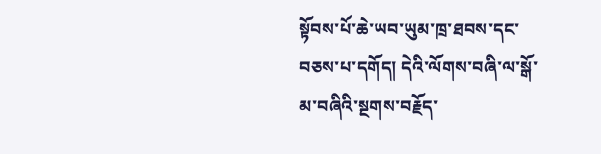སྟོབས་པོ་ཆེ་ཡབ་ཡུམ་ཁྲ་ཐབས་དང་བཅས་པ་དགོད། དེའི་ལོགས་བཞི་ལ་སྒོ་མ་བཞིའི་སྔགས་བརྗོད་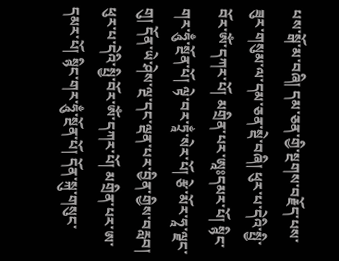པས་སྒོ་མ་བཞི། དམ་ཅན་གྱི་སྔགས་བརྗོད་པས་ཟུར་གསུམ་ལ་དམ་ཅན་སྡེ་བཞི། ཕུར་པ་དེའི་སྤྱི་བོར་ༀ་དཀར་པོ། མགྲིན་པར་ཨཱཿདམར་པོ། སྙིང་གར་ཧཱུྃ་སྔོན་པོ། ལྟེ་བར་ཏྲཱྂ་སེར་པོ། རྩེ་མོར་ཧཱ་ལྗང་གུ། དོན་ཡེ་ཤེས་ལྔ་དང་ལྡན་པར་བྱིན་གྱིས་བརླབ། ཕུར་པ་དེའི་སྤྱི་བོར་ༀ་དཀར་པོ། མགྲིན་པར་ཨ་དམར་པོ། སྙིང་གར་ཧཱུྃ་སྔོན་པོ། དོན་སྐུ་གསུང་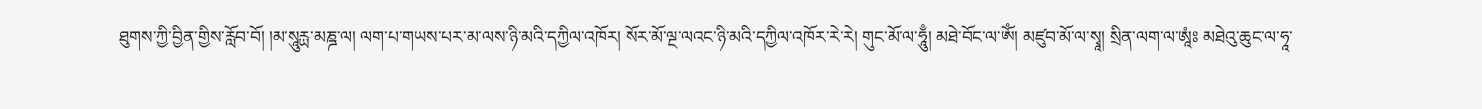ཐུགས་ཀྱི་བྱིན་གྱིས་རློབ་བོ། །མ་སཱུརྻ་མཎྜ་ལ། ལག་པ་གཡས་པར་མ་ལས་ཉི་མའི་དཀྱིལ་འཁོར། སོར་མོ་ལྔ་ལའང་ཉི་མའི་དཀྱིལ་འཁོར་རེ་རེ། གུང་མོ་ལ་ཧཱུྃ། མཐེ་བོང་ལ་ༀ། མཛུབ་མོ་ལ་སྭཱ། སྲིན་ལག་ལ་ཨཱཾཿ མཐེའུ་ཆུང་ལ་ཧཱ་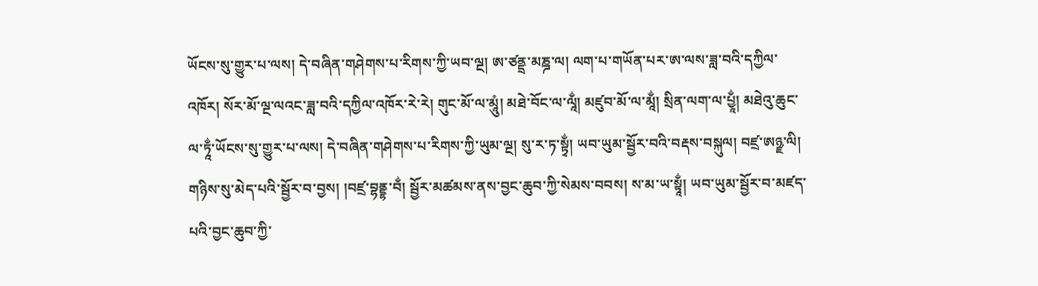ཡོངས་སུ་གྱུར་པ་ལས། དེ་བཞིན་གཤེགས་པ་རིགས་ཀྱི་ཡབ་ལྔ། ཨ་ཙནྡྲ་མཎྜ་ལ། ལག་པ་གཡོན་པར་ཨ་ལས་ཟླ་བའི་དཀྱིལ་འཁོར། སོར་མོ་ལྔ་ལའང་ཟླ་བའི་དཀྱིལ་འཁོར་རེ་རེ། གུང་མོ་ལ་མཱུཾ། མཐེ་བོང་ལ་ལཱྂ། མཛུབ་མོ་ལ་མཱྂ། སྲིན་ལག་ལ་པྱཱྂ། མཐེའུ་ཆུང་ལ་ཏཱྂ་ཡོངས་སུ་གྱུར་པ་ལས། དེ་བཞིན་གཤེགས་པ་རིགས་ཀྱི་ཡུམ་ལྔ། སུ་ར་ཏ་སྟྭྂ། ཡབ་ཡུམ་སྦྱོར་བའི་བརྡས་བསྐུལ། བཛྲ་ཨཉྫ་ལི། གཉིས་སུ་མེད་པའི་སྦྱོར་བ་བྱས། །བཛྲ་བྷནྡྷ་བྂ། སྦྱོར་མཚམས་ནས་བྱང་ཆུབ་ཀྱི་སེམས་བབས། ས་མ་ཡ་སྟཱྂ། ཡབ་ཡུམ་སྦྱོར་བ་མཛད་པའི་བྱང་ཆུབ་ཀྱི་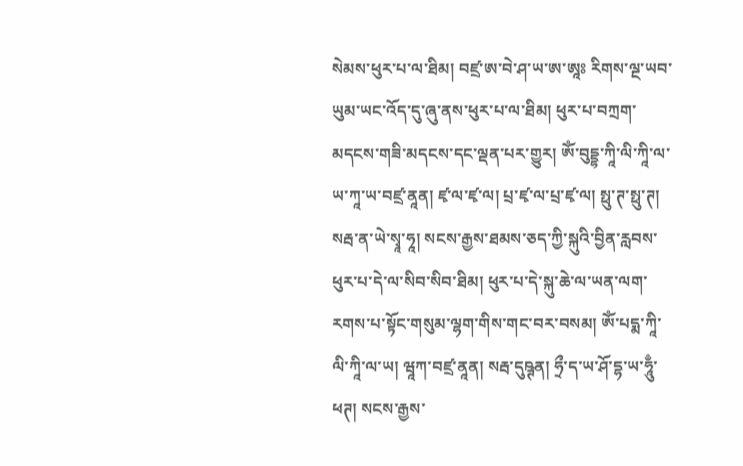སེམས་ཕུར་པ་ལ་ཐིམ། བཛྲ་ཨ་བེ་ཤ་ཡ་ཨ་ཨཱཿ རིགས་ལྔ་ཡབ་ཡུམ་ཡང་འོད་དུ་ཞུ་ནས་ཕུར་པ་ལ་ཐིམ། ཕུར་པ་བཀྲག་མདངས་གཟི་མདངས་དང་ལྡན་པར་གྱུར། ༀ་བུདྡྷ་ཀཱི་ལི་ཀཱི་ལ་ཡ་ཀཱ་ཡ་བཛྲ་ནཱན། ཛྭ་ལ་ཛྭ་ལ། པྲ་ཛྭ་ལ་པྲ་ཛྭ་ལ། སྥུ་ཊ་སྥུ་ཊ། སརྦ་ན་ཡེ་སྭཱ་ཧཱ། སངས་རྒྱས་ཐམས་ཅད་ཀྱི་སྐུའི་བྱིན་རླབས་ཕུར་པ་དེ་ལ་སིབ་སིབ་ཐིམ། ཕུར་པ་དེ་སྐུ་ཆེ་ལ་ཡན་ལག་རགས་པ་སྟོང་གསུམ་ལྷག་གིས་གང་བར་བསམ། ༀ་པདྨ་ཀཱི་ལི་ཀཱི་ལ་ཡ། ཝཱཀ་བཛྲ་ནཱན། སརྦ་དུཥྚན། ཧྲྀ་ད་ཡ་ཤོ་དྷ་ཡ་ཧཱུྃ་ཕཊ། སངས་རྒྱས་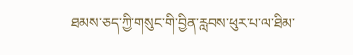ཐམས་ཅད་ཀྱི་གསུང་གི་བྱིན་རླབས་ཕུར་པ་ལ་ཐིམ་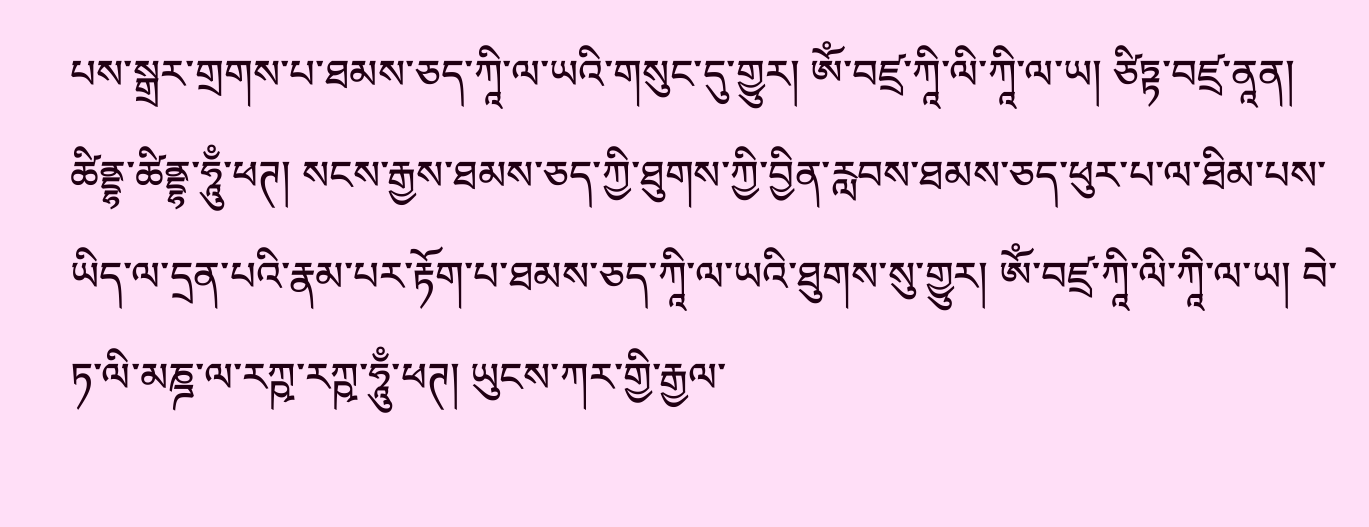པས་སྒྲར་གྲགས་པ་ཐམས་ཅད་ཀཱི་ལ་ཡའི་གསུང་དུ་གྱུར། ༀ་བཛྲ་ཀཱི་ལི་ཀཱི་ལ་ཡ། ཙིཏྟ་བཛྲ་ནཱན། ཚིནྡྷ་ཚིནྡྷ་ཧཱུྃ་ཕཊ། སངས་རྒྱས་ཐམས་ཅད་ཀྱི་ཐུགས་ཀྱི་བྱིན་རླབས་ཐམས་ཅད་ཕུར་པ་ལ་ཐིམ་པས་ཡིད་ལ་དྲན་པའི་རྣམ་པར་རྟོག་པ་ཐམས་ཅད་ཀཱི་ལ་ཡའི་ཐུགས་སུ་གྱུར། ༀ་བཛྲ་ཀཱི་ལི་ཀཱི་ལ་ཡ། བེ་ཏ་ལི་མཎྜ་ལ་རཀྵ་རཀྵ་ཧཱུྃ་ཕཊ། ཡུངས་ཀར་གྱི་རྒྱལ་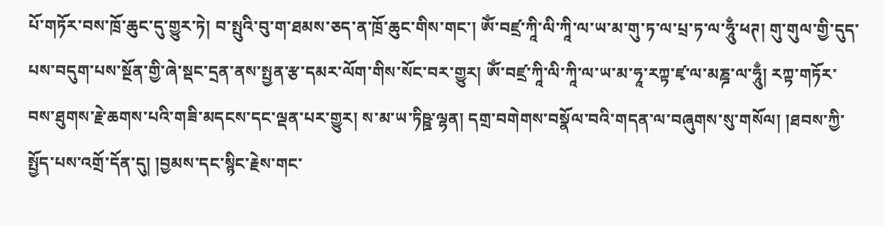པོ་གཏོར་བས་ཁྲོ་ཆུང་དུ་གྱུར་ཏེ། བ་སྤུའི་བུ་ག་ཐམས་ཅད་ན་ཁྲོ་ཆུང་གིས་གང་། ༀ་བཛྲ་ཀཱི་ལི་ཀཱི་ལ་ཡ་མ་གུ་ཏ་ལ་པྲ་ཏ་ལ་ཧཱུྃ་ཕཊ། གུ་གུལ་གྱི་དུད་པས་བདུག་པས་སྔོན་གྱི་ཞེ་སྡང་དྲན་ནས་སྤྱན་རྩ་དམར་ལོག་གིས་སོང་བར་གྱུར། ༀ་བཛྲ་ཀཱི་ལི་ཀཱི་ལ་ཡ་མ་ཧཱ་རཀྟ་ཛྭ་ལ་མཎྜ་ལ་ཧཱུྃ། རཀྟ་གཏོར་བས་ཐུགས་རྗེ་ཆགས་པའི་གཟི་མདངས་དང་ལྡན་པར་གྱུར། ས་མ་ཡ་ཏིཥྛ་ལྷན། དགྲ་བགེགས་བསྣོལ་བའི་གདན་ལ་བཞུགས་སུ་གསོལ། །ཐབས་ཀྱི་སྤྱོད་པས་འགྲོ་དོན་དུ། །བྱམས་དང་སྙིང་རྗེས་གང་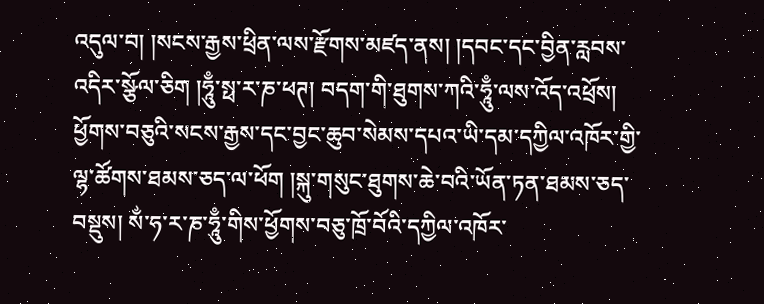འདུལ་བ། །སངས་རྒྱས་ཕྲིན་ལས་རྫོགས་མཛད་ནས། །དབང་དང་བྱིན་རླབས་འདིར་སྩོལ་ཅིག །ཧཱུྃ་སྥ་ར་ཎ་ཕཊ། བདག་གི་ཐུགས་ཀའི་ཧཱུྃ་ལས་འོད་འཕྲོས། ཕྱོགས་བཅུའི་སངས་རྒྱས་དང་བྱང་ཆུབ་སེམས་དཔའ་ཡི་དམ་དཀྱིལ་འཁོར་གྱི་ལྷ་ཚོགས་ཐམས་ཅད་ལ་ཕོག །སྐུ་གསུང་ཐུགས་ཆེ་བའི་ཡོན་ཏན་ཐམས་ཅད་བསྡུས། སྂ་ཧ་ར་ཎ་ཧཱུྃ་གིས་ཕྱོགས་བཅུ་ཁྲོ་བོའི་དཀྱིལ་འཁོར་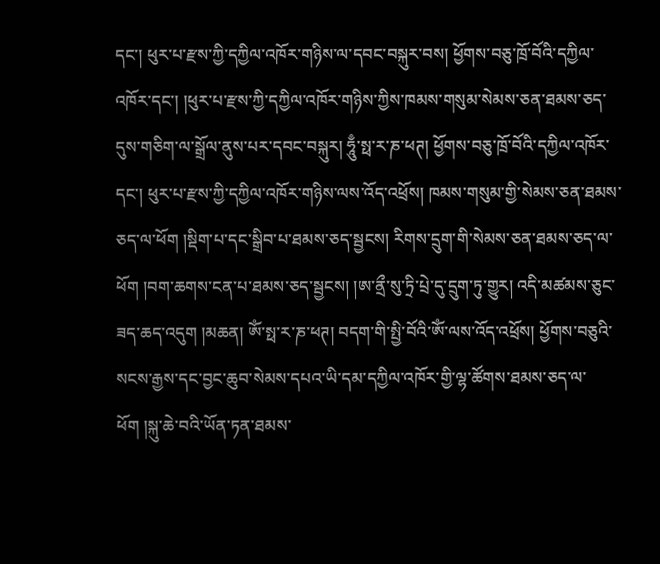དང་། ཕུར་པ་རྫས་ཀྱི་དཀྱིལ་འཁོར་གཉིས་ལ་དབང་བསྐུར་བས། ཕྱོགས་བཅུ་ཁྲོ་བོའི་དཀྱིལ་འཁོར་དང་། །ཕུར་པ་རྫས་ཀྱི་དཀྱིལ་འཁོར་གཉིས་ཀྱིས་ཁམས་གསུམ་སེམས་ཅན་ཐམས་ཅད་དུས་གཅིག་ལ་སྒྲོལ་ནུས་པར་དབང་བསྐུར། ཧཱུྃ་སྥ་ར་ཎ་ཕཊ། ཕྱོགས་བཅུ་ཁྲོ་བོའི་དཀྱིལ་འཁོར་དང་། ཕུར་པ་རྫས་ཀྱི་དཀྱིལ་འཁོར་གཉིས་ལས་འོད་འཕྲོས། ཁམས་གསུམ་གྱི་སེམས་ཅན་ཐམས་ཅད་ལ་ཕོག །སྡིག་པ་དང་སྒྲིབ་པ་ཐམས་ཅད་སྦྱངས། རིགས་དྲུག་གི་སེམས་ཅན་ཐམས་ཅད་ལ་ཕོག །བག་ཆགས་ངན་པ་ཐམས་ཅད་སྦྱངས། །ཨ་ནྲྀ་སུ་ཏྲི་པྲེ་དུ་དྲུག་ཏུ་གྱུར། འདི་མཚམས་ཅུང་ཟད་ཆད་འདུག །མཆན། ༀ་སྥ་ར་ཎ་ཕཊ། བདག་གི་སྤྱི་བོའི་ༀ་ལས་འོད་འཕྲོས། ཕྱོགས་བཅུའི་སངས་རྒྱས་དང་བྱང་ཆུབ་སེམས་དཔའ་ཡི་དམ་དཀྱིལ་འཁོར་གྱི་ལྷ་ཚོགས་ཐམས་ཅད་ལ་ཕོག །སྐུ་ཆེ་བའི་ཡོན་ཏན་ཐམས་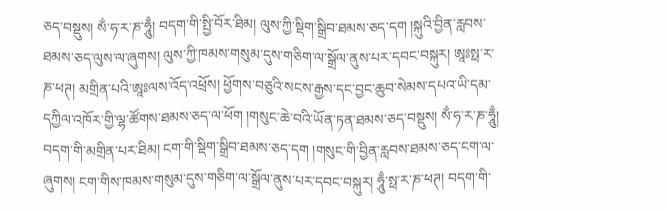ཅད་བསྡུས། སྂ་ཧ་ར་ཎ་ཧཱུྃ། བདག་གི་སྤྱི་བོར་ཐིམ། ལུས་ཀྱི་སྡིག་སྒྲིབ་ཐམས་ཅད་དག །སྐུའི་བྱིན་རླབས་ཐམས་ཅད་ལུས་ལ་ཞུགས། ལུས་ཀྱི་ཁམས་གསུམ་དུས་གཅིག་ལ་སྒྲོལ་ནུས་པར་དབང་བསྐུར། ཨཱཿསྥ་ར་ཎ་ཕཊ། མགྲིན་པའི་ཨཱཿལས་འོད་འཕྲོས། ཕྱོགས་བཅུའི་སངས་རྒྱས་དང་བྱང་ཆུབ་སེམས་དཔའ་ཡི་དམ་དཀྱིལ་འཁོར་གྱི་ལྷ་ཚོགས་ཐམས་ཅད་ལ་ཕོག །གསུང་ཆེ་བའི་ཡོན་ཏན་ཐམས་ཅད་བསྡུས། སྂ་ཧ་ར་ཎ་ཧཱུྃ། བདག་གི་མགྲིན་པར་ཐིམ། ངག་གི་སྡིག་སྒྲིབ་ཐམས་ཅད་དག །གསུང་གི་བྱིན་རླབས་ཐམས་ཅད་ངག་ལ་ཞུགས། ངག་གིས་ཁམས་གསུམ་དུས་གཅིག་ལ་སྒྲོལ་ནུས་པར་དབང་བསྐུར། ཧཱུྃ་སྥ་ར་ཎ་ཕཊ། བདག་གི་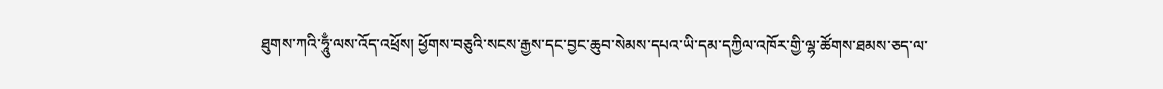ཐུགས་ཀའི་ཧཱུྃ་ལས་འོད་འཕྲོས། ཕྱོགས་བཅུའི་སངས་རྒྱས་དང་བྱང་ཆུབ་སེམས་དཔའ་ཡི་དམ་དཀྱིལ་འཁོར་གྱི་ལྷ་ཚོགས་ཐམས་ཅད་ལ་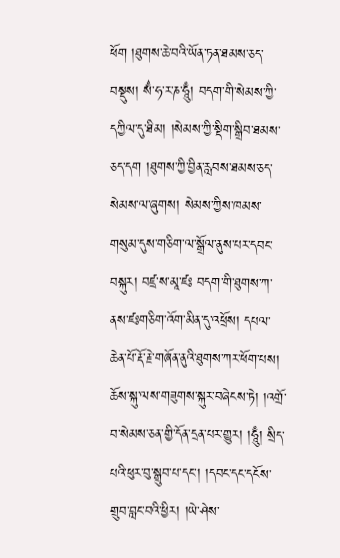ཕོག །ཐུགས་ཆེ་བའི་ཡོན་ཏན་ཐམས་ཅད་བསྡུས། སྂ་ཧ་ར་ཎ་ཧཱུྃ། བདག་གི་སེམས་ཀྱི་དཀྱིལ་དུ་ཐིམ། །སེམས་ཀྱི་སྡིག་སྒྲིབ་ཐམས་ཅད་དག །ཐུགས་ཀྱི་བྱིན་རླབས་ཐམས་ཅད་སེམས་ལ་ཞུགས། སེམས་ཀྱིས་ཁམས་གསུམ་དུས་གཅིག་ལ་སྒྲོལ་ནུས་པར་དབང་བསྐུར། བཛྲ་ས་མཱ་ཛཿ བདག་གི་ཐུགས་ཀ་ནས་ཛཿགཅིག་འོག་མིན་དུ་འཕྲོས། དཔལ་ཆེན་པོ་རྡོ་རྗེ་གཞོན་ནུའི་ཐུགས་ཀར་ཕོག་པས། ཆོས་སྐུ་ལས་གཟུགས་སྐུར་བཞེངས་ཏེ། །འགྲོ་བ་སེམས་ཅན་གྱི་དོན་དྲན་པར་གྱུར། །ཧཱུྃ། སྲིད་པའི་ཕུར་བུ་སྒྲུབ་པ་དང་། །དབང་དང་དངོས་གྲུབ་བླང་བའི་ཕྱིར། །ཡེ་ཤེས་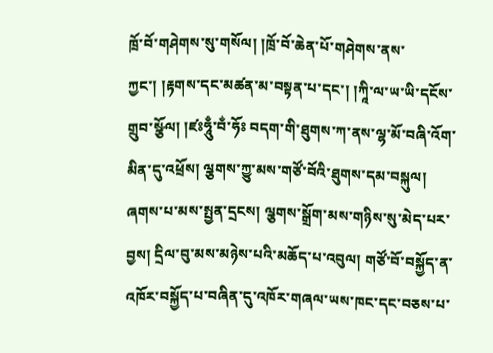ཁྲོ་བོ་གཤེགས་སུ་གསོལ། །ཁྲོ་བོ་ཆེན་པོ་གཤེགས་ནས་ཀྱང་། །རྟགས་དང་མཚན་མ་བསྟན་པ་དང་། །ཀཱི་ལ་ཡ་ཡི་དངོས་གྲུབ་སྩོལ། །ཛཿཧཱུྃ་བྂ་ཧོཿ བདག་གི་ཐུགས་ཀ་ནས་ལྷ་མོ་བཞི་འོག་མིན་དུ་འཕྲོས། ལྕགས་ཀྱུ་མས་གཙོ་བོའི་ཐུགས་དམ་བསྐུལ། ཞགས་པ་མས་སྤྱན་དྲངས། ལྕགས་སྒྲོག་མས་གཉིས་སུ་མེད་པར་བྱས། དྲིལ་བུ་མས་མཉེས་པའི་མཆོད་པ་འབུལ། གཙོ་བོ་བསྐྱོད་ན་འཁོར་བསྐྱོད་པ་བཞིན་དུ་འཁོར་གཞལ་ཡས་ཁང་དང་བཅས་པ་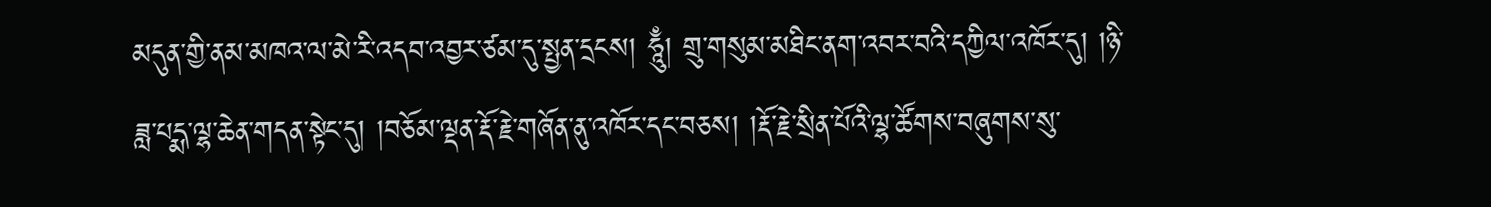མདུན་གྱི་ནམ་མཁའ་ལ་མེ་རི་འདབ་འབྱར་ཙམ་དུ་སྤྱན་དྲངས། ཧཱུྃ། གྲུ་གསུམ་མཐིང་ནག་འབར་བའི་དཀྱིལ་འཁོར་དུ། །ཉི་ཟླ་པདྨ་ལྷ་ཆེན་གདན་སྟེང་དུ། །བཅོམ་ལྡན་རྡོ་རྗེ་གཞོན་ནུ་འཁོར་དང་བཅས། །རྡོ་རྗེ་སྲིན་པོའི་ལྷ་ཚོགས་བཞུགས་སུ་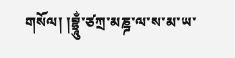གསོལ། །བྷྲཱུྂ་ཙཀྲ་མཎྜ་ལ་ས་མ་ཡ་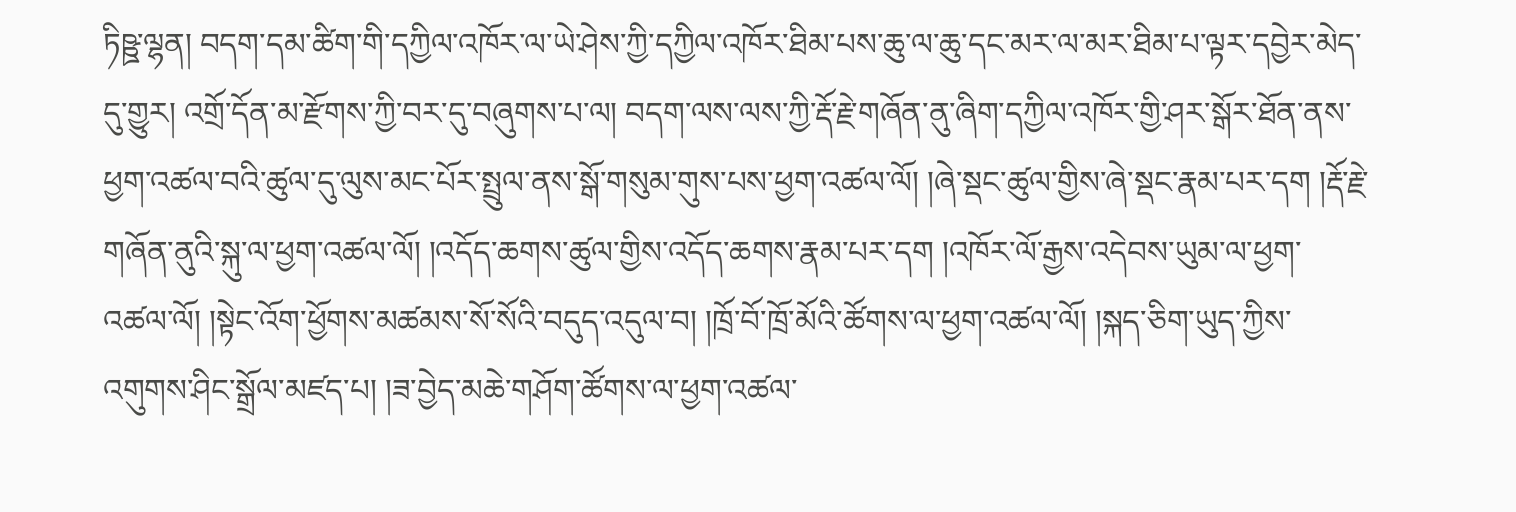ཏིཥྛ་ལྷན། བདག་དམ་ཚིག་གི་དཀྱིལ་འཁོར་ལ་ཡེ་ཤེས་ཀྱི་དཀྱིལ་འཁོར་ཐིམ་པས་ཆུ་ལ་ཆུ་དང་མར་ལ་མར་ཐིམ་པ་ལྟར་དབྱེར་མེད་དུ་གྱུར། འགྲོ་དོན་མ་རྫོགས་ཀྱི་བར་དུ་བཞུགས་པ་ལ། བདག་ལས་ལས་ཀྱི་རྡོ་རྗེ་གཞོན་ནུ་ཞིག་དཀྱིལ་འཁོར་གྱི་ཤར་སྒོར་ཐོན་ནས་ཕྱག་འཚལ་བའི་ཚུལ་དུ་ལུས་མང་པོར་སྤྲུལ་ནས་སྒོ་གསུམ་གུས་པས་ཕྱག་འཚལ་ལོ། །ཞེ་སྡང་ཚུལ་གྱིས་ཞེ་སྡང་རྣམ་པར་དག །རྡོ་རྗེ་གཞོན་ནུའི་སྐུ་ལ་ཕྱག་འཚལ་ལོ། །འདོད་ཆགས་ཚུལ་གྱིས་འདོད་ཆགས་རྣམ་པར་དག །འཁོར་ལོ་རྒྱས་འདེབས་ཡུམ་ལ་ཕྱག་འཚལ་ལོ། །སྟེང་འོག་ཕྱོགས་མཚམས་སོ་སོའི་བདུད་འདུལ་བ། །ཁྲོ་བོ་ཁྲོ་མོའི་ཚོགས་ལ་ཕྱག་འཚལ་ལོ། །སྐད་ཅིག་ཡུད་ཀྱིས་འགུགས་ཤིང་སྒྲོལ་མཛད་པ། །ཟ་བྱེད་མཆེ་གཤོག་ཚོགས་ལ་ཕྱག་འཚལ་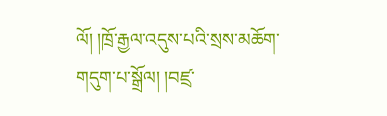ལོ། །ཁྲོ་རྒྱལ་འདུས་པའི་སྲས་མཆོག་གདུག་པ་སྒྲོལ། །བཛྲ་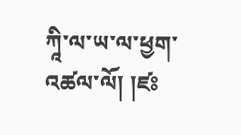ཀཱི་ལ་ཡ་ལ་ཕྱག་འཚལ་ལོ། །ཛཿ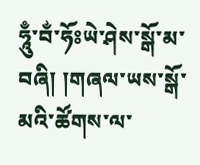ཧཱུྃ་བྂ་ཧོཿཡེ་ཤེས་སྒོ་མ་བཞི། །གཞལ་ཡས་སྒོ་མའི་ཚོགས་ལ་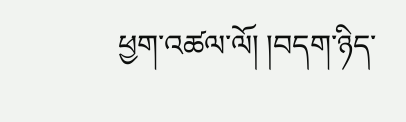ཕྱག་འཚལ་ལོ། །བདག་ཉིད་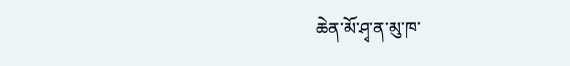ཆེན་མོ་ཤྭ་ན་མུ་ཁ་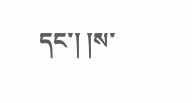དང་། །ས་